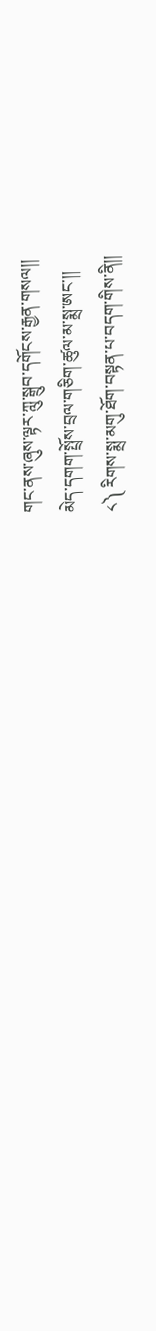གང་ནས་ཞུས་ལྟར་ཀླུ་སྒྲུབ་དགོངས་རྒྱན་གསལ།།
མེད་དགག་སྤྲོས་བྲལ་གཅིག་ཚུལ་མ་སྨྲ་ཨང་།།
༨༽ རིགས་སྨྲ་མགུ་ཐོག་བསྟན་པ་བདག་གིས་ནི།།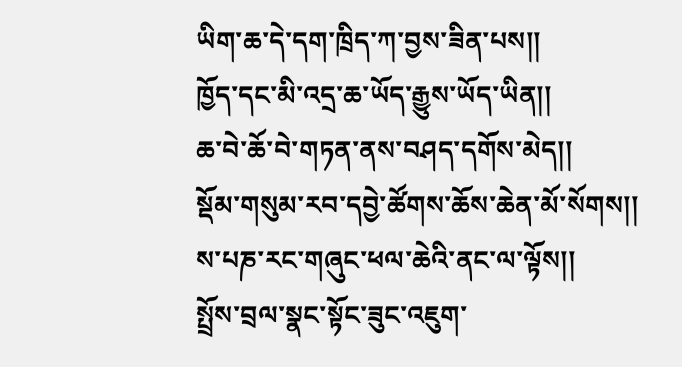ཡིག་ཆ་དེ་དག་ཁྲིད་ཀ་བྱས་ཟིན་པས།།
ཁྱོད་དང་མི་འདྲ་ཆ་ཡོད་རྒྱུས་ཡོད་ཡིན།།
ཆ་བེ་ཆོ་བེ་གཏན་ནས་བཤད་དགོས་མེད།།
སྡོམ་གསུམ་རབ་དབྱེ་ཚོགས་ཆོས་ཆེན་མོ་སོགས།།
ས་པཎ་རང་གཞུང་ཕལ་ཆེའི་ནང་ལ་ལྟོས།།
སྤྲོས་བྲལ་སྣང་སྟོང་ཟུང་འཇུག་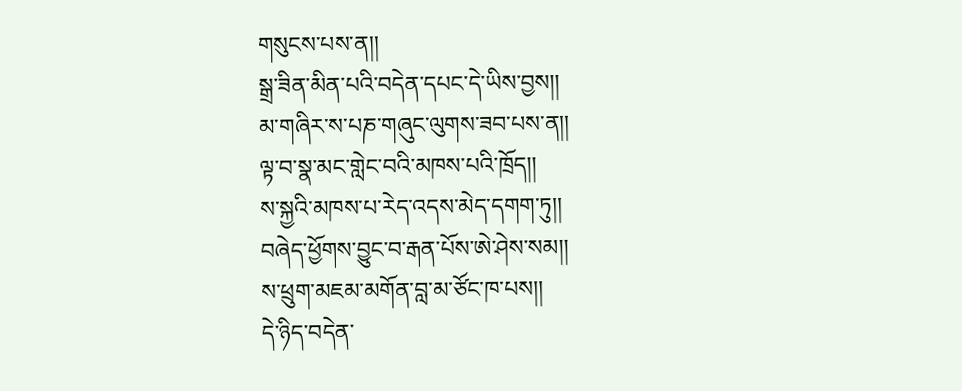གསུངས་པས་ན།།
སྒྲ་ཟིན་མིན་པའི་བདེན་དཔང་དེ་ཡིས་བྱས།།
མ་གཞིར་ས་པཎ་གཞུང་ལུགས་ཟབ་པས་ན།།
ལྟ་བ་སྣ་མང་གླེང་བའི་མཁས་པའི་ཁྲོད།།
ས་སྐྱའི་མཁས་པ་རེད་འདས་མེད་དགག་ཏུ།།
བཞེད་ཕྱོགས་བྱུང་བ་རྒན་པོས་ཨེ་ཤེས་སམ།།
ས་ཕྲུག་མཇམ་མགོན་བླ་མ་ཙོང་ཁ་པས།།
དེ་ཉིད་བདེན་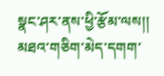སྣང་ཤར་ནས་ཕྱི་རྩོམ་ལས།།
མཐའ་གཅིག་མེད་དགག་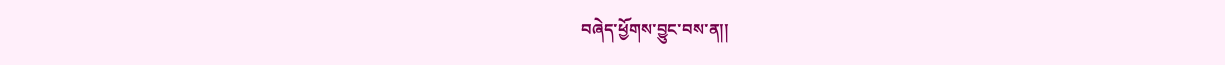བཞེད་ཕྱོགས་བྱུང་བས་ན།།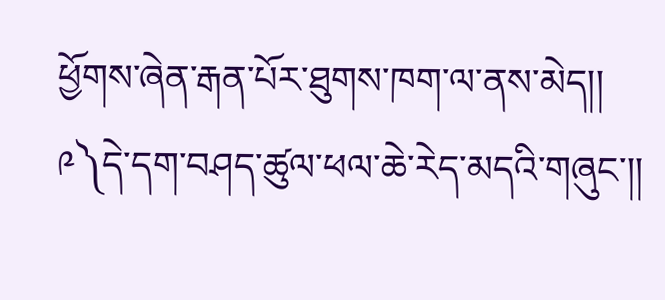ཕྱོགས་ཞེན་རྒན་པོར་ཐུགས་ཁག་ལ་ནས་མེད།།
༩༽དེ་དག་བཤད་ཚུལ་ཕལ་ཆེ་རེད་མདའི་གཞུང་།།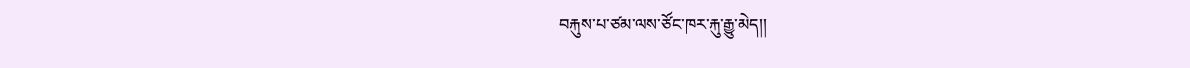བརྐུས་པ་ཙམ་ལས་ཙོང་ཁར་རྐུ་རྒྱུ་མེད།།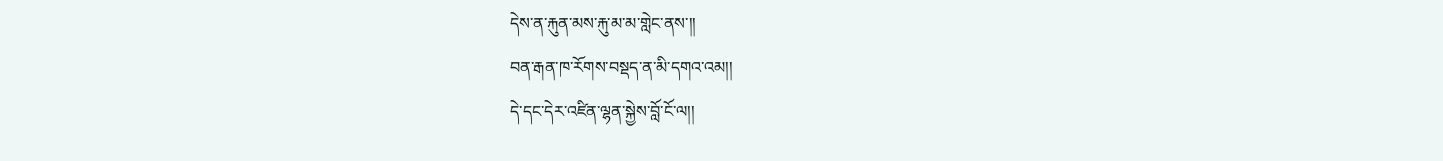དེས་ན་རྐུན་མས་རྐུ་མ་མ་གླེང་ནས་།།
བན་རྒན་ཁ་རོགས་བསྡད་ན་མི་དགའ་འམ།།
དེ་དང་དེར་འཛིན་ལྷན་སྐྱེས་བློ་ངོ་ལ།།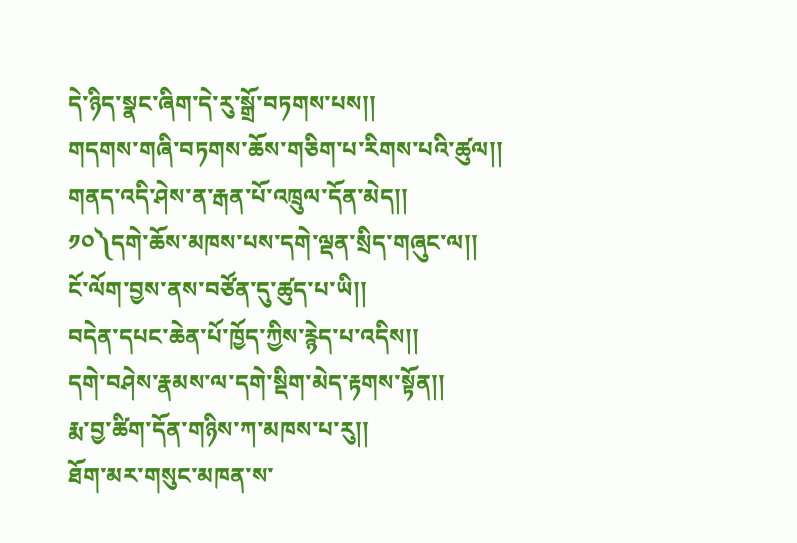དེ་ཉིད་སྣང་ཞིག་དེ་རུ་སྒྲོ་བཏགས་པས།།
གདགས་གཞི་བཏགས་ཆོས་གཅིག་པ་རིགས་པའི་ཚུལ།།
གནད་འདི་ཤེས་ན་རྒན་པོ་འཁྲུལ་དོན་མེད།།
༡༠༽དགེ་ཆོས་མཁས་པས་དགེ་ལྡན་སྲིད་གཞུང་ལ།།
ངོ་ལོག་བྱས་ནས་བཙོན་དུ་ཚུད་པ་ཡི།།
བདེན་དཔང་ཆེན་པོ་ཁྱོད་ཀྱིས་རྙེད་པ་འདིས།།
དགེ་བཤེས་རྣམས་ལ་དགེ་སྡིག་མེད་རྟགས་སྟོན།།
རྨ་བྱ་ཚིག་དོན་གཉིས་ཀ་མཁས་པ་རུ།།
ཐོག་མར་གསུང་མཁན་ས་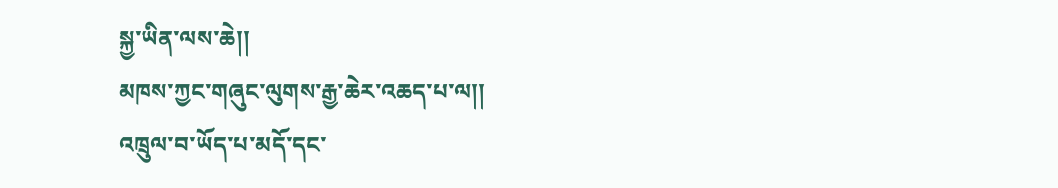སྐྱ་ཡིན་ལས་ཆེ།།
མཁས་ཀྱང་གཞུང་ལུགས་རྒྱ་ཆེར་འཆད་པ་ལ།།
འཁྲུལ་བ་ཡོད་པ་མདོ་དང་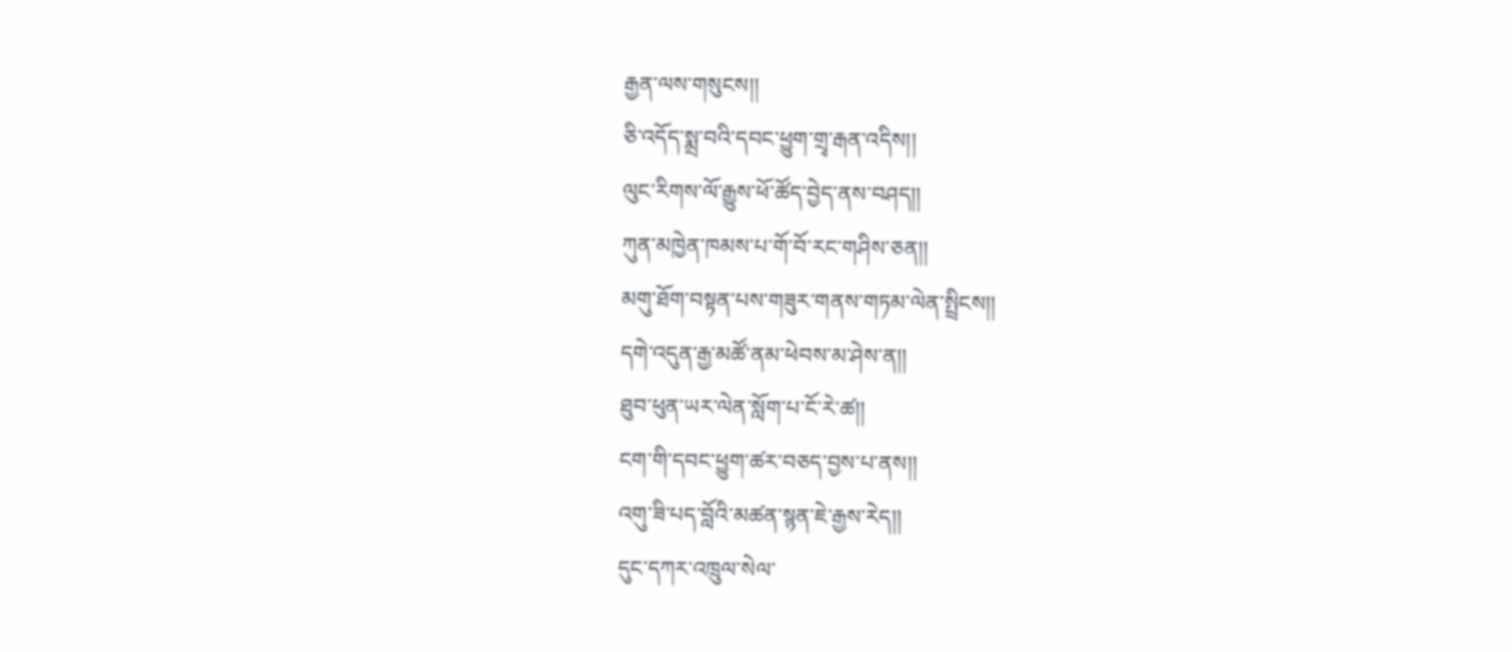རྒྱན་ལས་གསུངས།།
ཅི་འདོད་སྨྲ་བའི་དབང་ཕྱུག་གྲྭ་རྒན་འདིས།།
ལུང་རིགས་ལོ་རྒྱུས་ཕོ་ཚོད་བྱེད་ནས་བཤད།།
ཀུན་མཁྱེན་ཁམས་པ་གོ་བོ་རང་གཤིས་ཅན།།
མགུ་ཐོག་བསྟན་པས་གཟུར་གནས་གཏམ་ལེན་སྤྲིངས།།
དགེ་འདུན་རྒྱ་མཚོ་ནམ་ཕེབས་མ་ཤེས་ན།།
ཐུབ་ཕུན་ཡར་ལེན་སློག་པ་ངོ་རེ་ཚ།།
ངག་གི་དབང་ཕྱུག་ཚར་བཅད་བྱས་པ་ནས།།
འགུ་ཟི་པད་བློའི་མཚན་སྙན་ཇེ་རྒྱས་རེད།།
དུང་དཀར་འཁྲུལ་སེལ་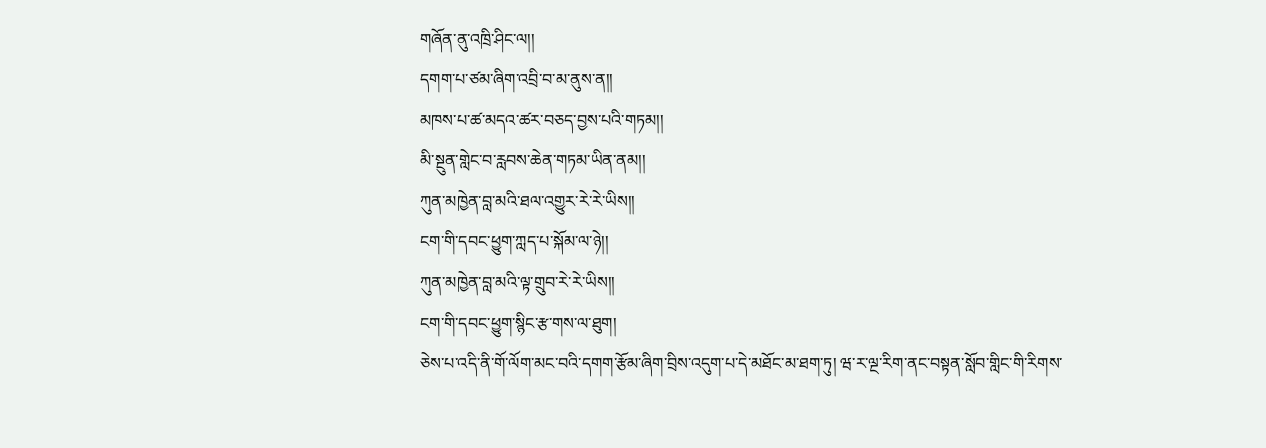གཞོན་ནུ་འཁྲི་ཤིང་ལ།།
དགག་པ་ཙམ་ཞིག་འབྲི་བ་མ་ནུས་ན།།
མཁས་པ་ཚ་མདའ་ཚར་བཅད་བྱས་པའི་གཏམ།།
མི་སྔུན་གླེང་བ་རླབས་ཆེན་གཏམ་ཡིན་ནམ།།
ཀུན་མཁྱེན་བླ་མའི་ཐལ་འགྱུར་རེ་རེ་ཡིས།།
ངག་གི་དབང་ཕྱུག་ཀླད་པ་སྐོམ་ལ་ཉེ།།
ཀུན་མཁྱེན་བླ་མའི་ལྟ་གྲུབ་རེ་རེ་ཡིས།།
ངག་གི་དབང་ཕྱུག་སྙིང་རྩ་གས་ལ་ཐུག།
ཅེས་པ་འདི་ནི་གོ་ལོག་མང་བའི་དགག་རྩོམ་ཞིག་བྲིས་འདུག་པ་དེ་མཐོང་མ་ཐག་ཏུ། ཝ་ར་ལྔ་རིག་ནང་བསྟན་སློབ་གླིང་གི་རིགས་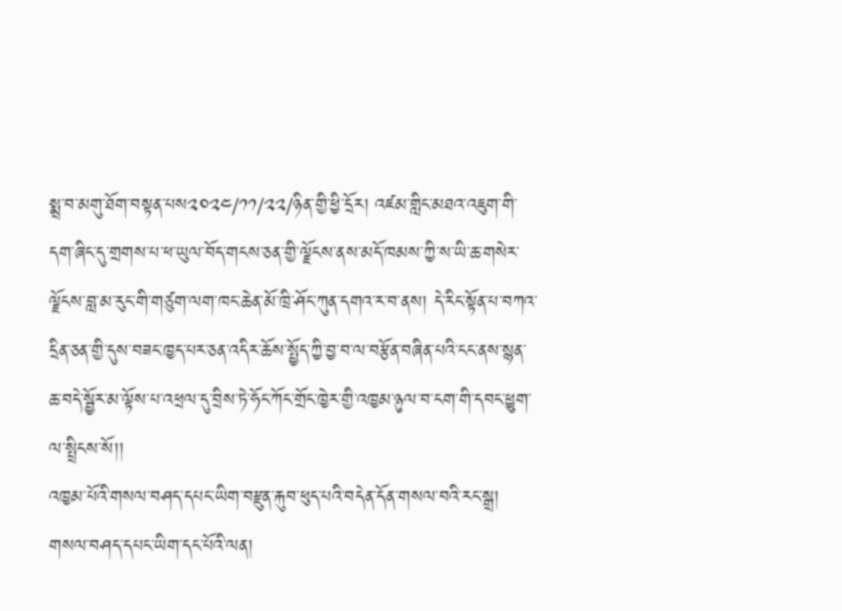སྨྲ་བ་མགུ་ཐོག་བསྟན་པས༢༠༢༤/༡༡/༢༢/ཉིན་གྱི་ཕྱི་དྲོར། འཛམ་གླིང་མཐའ་འཇུག་གི་དག་ཞིང་དུ་གྲགས་པ་ཕ་ཡུལ་བོད་གངས་ཅན་གྱི་ལྗོངས་ནས་མདོ་ཁམས་ཀྱི་ས་ཡི་ཆ་གསེར་ལྗོངས་བླ་མ་རུང་གི་གཙུག་ལག་ཁང་ཆེན་མོ་ཁྲི་ཤོང་ཀུན་དགའ་ར་བ་ནས། དེ་རིང་སྟོན་པ་བཀའ་དྲིན་ཅན་གྱི་དུས་བཟང་ཁྱད་པར་ཅན་འདིར་ཆོས་སྤྱོད་ཀྱི་བྱ་བ་ལ་བརྩོན་བཞིན་པའི་ངང་ནས་སྙན་ཆ་བདེ་སྦྱོར་མ་ལྟོས་པ་འཕྲལ་དུ་བྲིས་ཏེ་ཧོང་ཀོང་གྲོང་ཁྱེར་གྱི་འཁྱམ་ཉུལ་བ་ངག་གི་དབང་ཕྱུག་ལ་སྤྲིངས་སོ།།
འཁྱམ་པོའི་གསལ་བཤད་དཔང་ཡིག་བརྫུན་རྐུབ་ཕུད་པའི་བདེན་དོན་གསལ་བའི་རང་སྒྲ།
གསལ་བཤད་དཔང་ཡིག་དང་པོའི་ལན།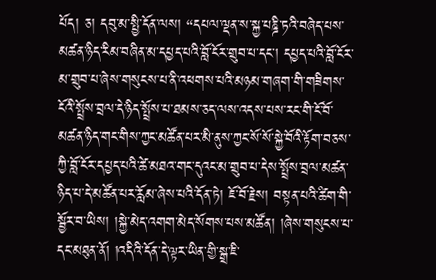པོད། ཅ། དབུ་མ་སྤྱི་དོན་ལས། “དཔལ་ལྡན་ས་སྐྱ་པཎྜི་ཏའི་བཞེད་པས་མཚན་ཉིད་རིམ་བཞིན་མ་དཔྱད་པའི་བློ་ངོར་གྲུབ་པ་དང་། དཔྱད་པའི་བློ་ངོར་མ་གྲུབ་པ་ཞེས་གསུངས་པ་ནི་འཕགས་པའི་མཉམ་གཞག་གི་གཟིགས་ངོའི་སྤྲོས་བྲལ་དེ་ཉིད་སྤྲོས་པ་ཐམས་ཅད་ལས་འདས་པས་རང་གི་ངོ་བོ་མཚན་ཉིད་གང་གིས་ཀྱང་མཚོན་པར་མི་ནུས་ཀྱང་སོ་སོ་སྐྱེ་བོའི་རྟོག་བཅས་ཀྱི་བློ་ངོར་དཔྱད་པའི་ཚེ་མཐའ་གང་དུའང་མ་གྲུབ་པ་དེས་སྤྲོས་བྲལ་མཚན་ཉིད་པ་དེ་མཚོན་པར་རློམ་ཞེས་པའི་དོན་ཏེ། ཇོ་བོ་རྗེས། བསྟན་པའི་ཚིག་གི་སྦྱོར་བ་ཡིས། །སྐྱེ་མེད་འགག་མེད་སོགས་པས་མཚོན། །ཞེས་གསུངས་པ་དང་མཐུན་ནོ། །འདིའི་དོན་དེ་ལྟར་ཡིན་གྱི་སྒྲ་ཇི་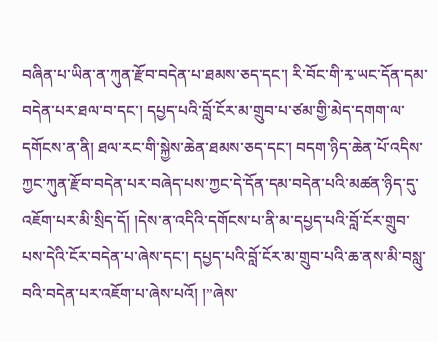བཞིན་པ་ཡིན་ན་ཀུན་རྫོབ་བདེན་པ་ཐམས་ཅད་དང་། རི་བོང་གི་རྭ་ཡང་དོན་དམ་བདེན་པར་ཐལ་བ་དང་། དཔྱད་པའི་བློ་ངོར་མ་གྲུབ་པ་ཙམ་གྱི་མེད་དགག་ལ་དགོངས་ན་ནི། ཐལ་རང་གི་སྐྱེས་ཆེན་ཐམས་ཅད་དང་། བདག་ཉིད་ཆེན་པོ་འདིས་ཀྱང་ཀུན་རྫོབ་བདེན་པར་བཞེད་པས་ཀྱང་དེ་དོན་དམ་བདེན་པའི་མཚན་ཉིད་དུ་འཇོག་པར་མི་སྲིད་དོ། །དེས་ན་འདིའི་དགོངས་པ་ནི་མ་དཔྱད་པའི་བློ་ངོར་གྲུབ་པས་དེའི་ངོར་བདེན་པ་ཞེས་དང་། དཔྱད་པའི་བློ་ངོར་མ་གྲུབ་པའི་ཆ་ནས་མི་བསླུ་བའི་བདེན་པར་འཇོག་པ་ཞེས་པའོ། །”ཞེས་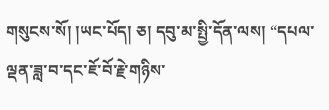གསུངས་སོ། །ཡང་པོད། ཅ། དབུ་མ་སྤྱི་དོན་ལས། “དཔལ་ལྡན་ཟླ་བ་དང་ཇོ་བོ་རྗེ་གཉིས་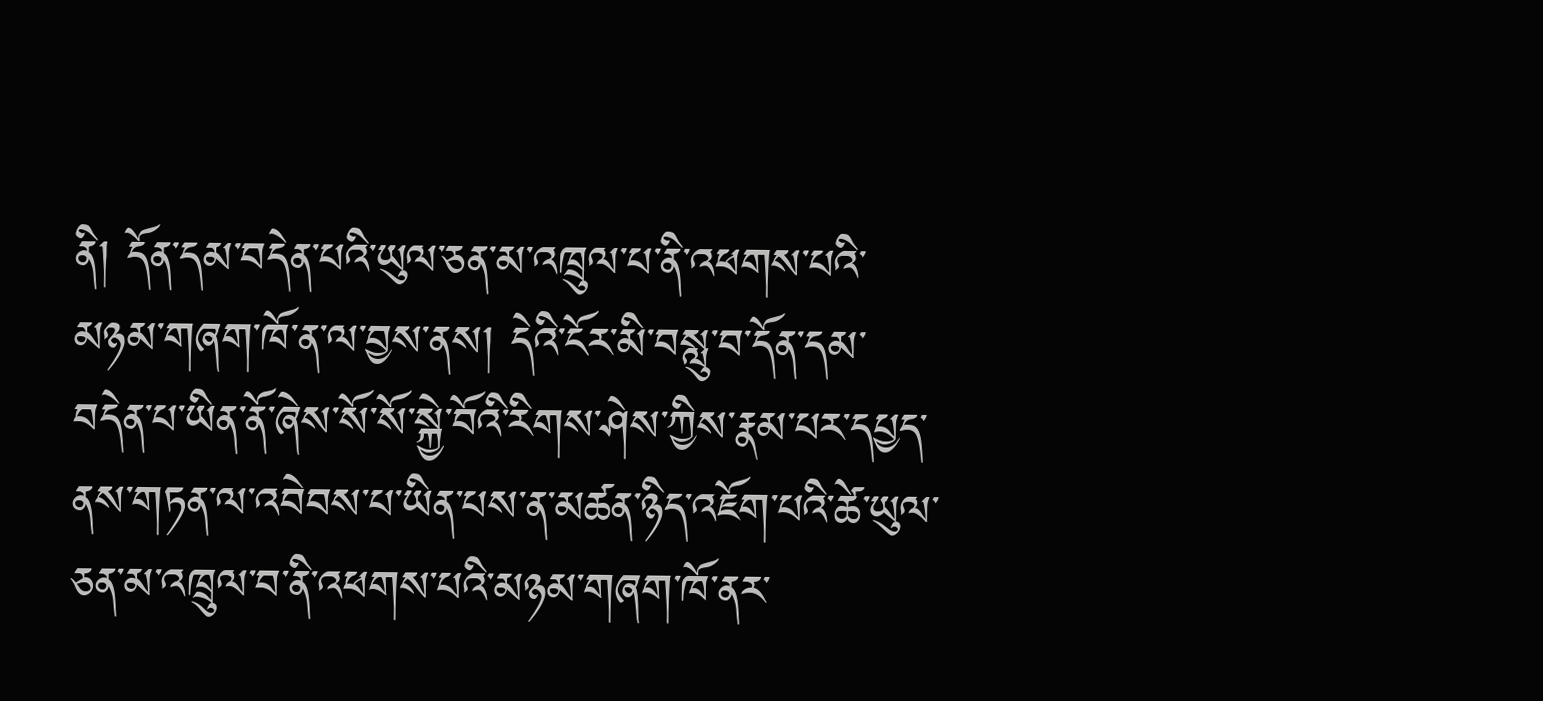ནི། དོན་དམ་བདེན་པའི་ཡུལ་ཅན་མ་འཁྲུལ་པ་ནི་འཕགས་པའི་མཉམ་གཞག་ཁོ་ན་ལ་བྱས་ནས། དེའི་ངོར་མི་བསླུ་བ་དོན་དམ་བདེན་པ་ཡིན་ནོ་ཞེས་སོ་སོ་སྐྱེ་བོའི་རིགས་ཤེས་ཀྱིས་རྣམ་པར་དཔྱད་ནས་གཏན་ལ་འབེབས་པ་ཡིན་པས་ན་མཚན་ཉིད་འཇོག་པའི་ཚེ་ཡུལ་ཅན་མ་འཁྲུལ་བ་ནི་འཕགས་པའི་མཉམ་གཞག་ཁོ་ནར་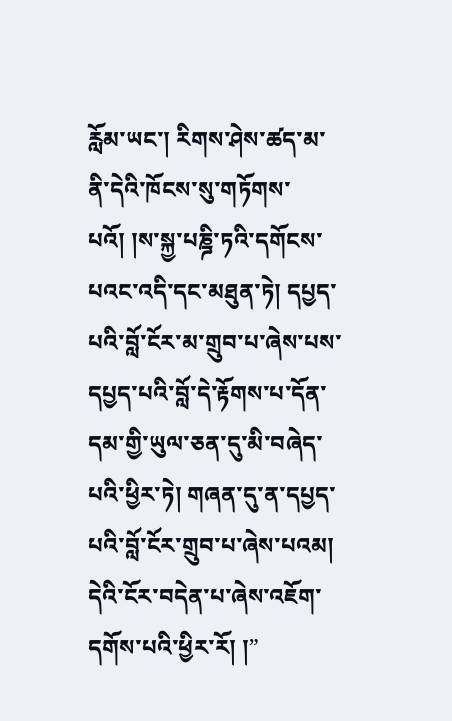རློམ་ཡང་། རིགས་ཤེས་ཚད་མ་ནི་དེའི་ཁོངས་སུ་གཏོགས་པའོ། །ས་སྐྱ་པཎྜི་ཏའི་དགོངས་པའང་འདི་དང་མཐུན་ཏེ། དཔྱད་པའི་བློ་ངོར་མ་གྲུབ་པ་ཞེས་པས་དཔྱད་པའི་བློ་དེ་རྟོགས་པ་དོན་དམ་གྱི་ཡུལ་ཅན་དུ་མི་བཞེད་པའི་ཕྱིར་ཏེ། གཞན་དུ་ན་དཔྱད་པའི་བློ་ངོར་གྲུབ་པ་ཞེས་པའམ། དེའི་ངོར་བདེན་པ་ཞེས་འཇོག་དགོས་པའི་ཕྱིར་རོ། །”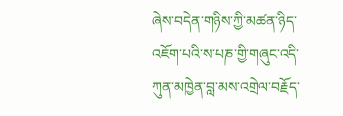ཞེས་བདེན་གཉིས་ཀྱི་མཚན་ཉིད་འཇོག་པའི་ས་པཎ་གྱི་གཞུང་འདི་ཀུན་མཁྱེན་བླ་མས་འགྲེལ་བརྗོད་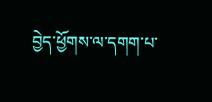བྱེད་ཕྱོགས་ལ་དགག་པ་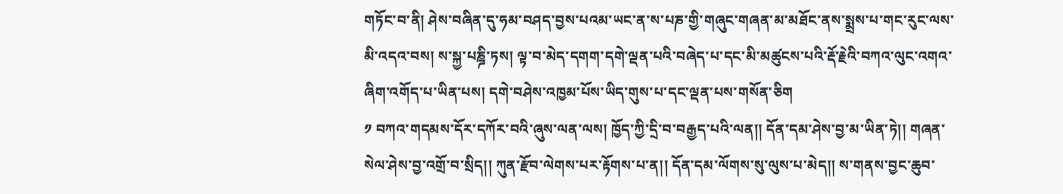གཏོང་བ་ནི། ཤེས་བཞིན་དུ་ཧམ་བཤད་བྱས་པའམ་ཡང་ན་ས་པཎ་གྱི་གཞུང་གཞན་མ་མཐོང་ནས་སྨྲས་པ་གང་རུང་ལས་མི་འདའ་བས། ས་སྐྱ་པཎྜི་ཏས། ལྟ་བ་མེད་དགག་དགེ་ལྡན་པའི་བཞེད་པ་དང་མི་མཚུངས་པའི་རྡོ་རྗེའི་བཀའ་ལུང་འགའ་ཞིག་འགོད་པ་ཡིན་པས། དགེ་བཤེས་འཁྱམ་པོས་ཡིད་གུས་པ་དང་ལྡན་པས་གསོན་ཅིག
༡ བཀའ་གདམས་དོར་དཀོར་བའི་ཞུས་ལན་ལས། ཁྱོད་ཀྱི་དྲི་བ་བརྒྱད་པའི་ལན།། དོན་དམ་ཤེས་བྱ་མ་ཡིན་ཏེ།། གཞན་སེལ་ཤེས་བྱ་འགྲོ་བ་སྲིད།། ཀུན་རྫོབ་ལེགས་པར་རྟོགས་པ་ན།། དོན་དམ་ལོགས་སུ་ལུས་པ་མེད།། ས་གནས་བྱང་ཆུབ་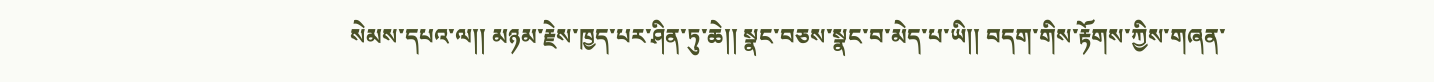སེམས་དཔའ་ལ།། མཉམ་རྗེས་ཁྱད་པར་ཤིན་ཏུ་ཆེ།། སྣང་བཅས་སྣང་བ་མེད་པ་ཡི།། བདག་གིས་རྟོགས་ཀྱིས་གཞན་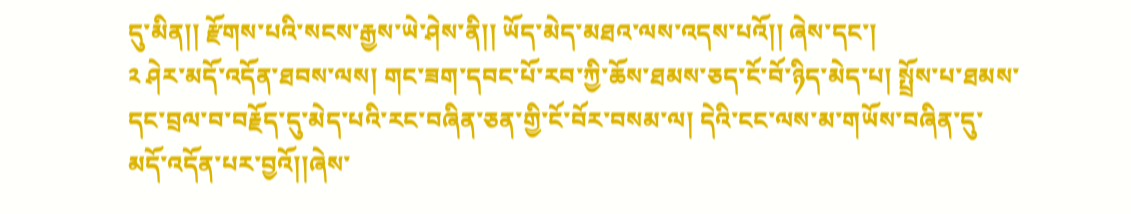དུ་མིན།། རྫོགས་པའི་སངས་རྒྱས་ཡེ་ཤེས་ནི།། ཡོད་མེད་མཐའ་ལས་འདས་པའོ།། ཞེས་དང་།
༢ ཤེར་མདོ་འདོན་ཐབས་ལས། གང་ཟག་དབང་པོ་རབ་ཀྱི་ཆོས་ཐམས་ཅད་ངོ་བོ་ཉིད་མེད་པ། སྤྲོས་པ་ཐམས་དང་བྲལ་བ་བརྗོད་དུ་མེད་པའི་རང་བཞིན་ཅན་གྱི་ངོ་བོར་བསམ་ལ། དེའི་ངང་ལས་མ་གཡོས་བཞིན་དུ་མདོ་འདོན་པར་བྱའོ།།ཞེས་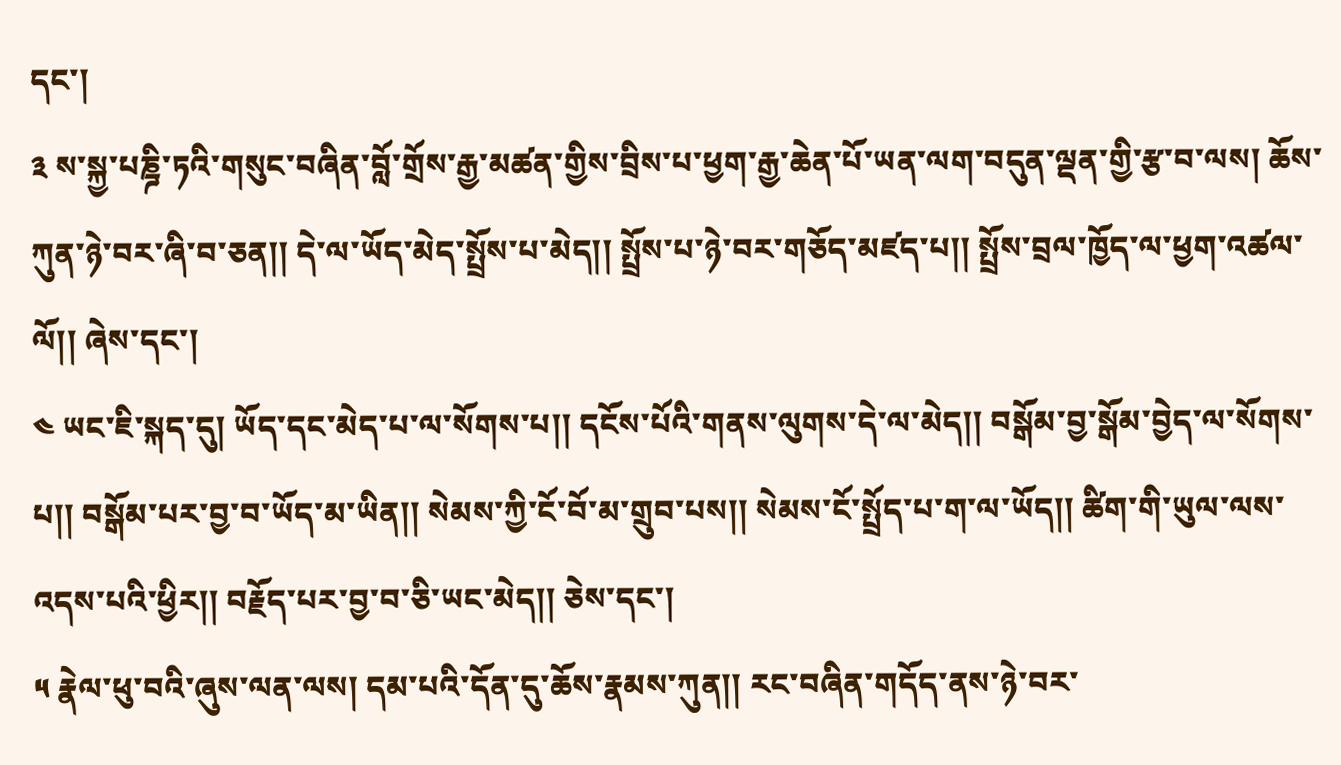དང་།
༣ ས་སྐྱ་པཎྜི་ཏའི་གསུང་བཞིན་བློ་གྲོས་རྒྱ་མཚན་གྱིས་བྲིས་པ་ཕྱག་རྒྱ་ཆེན་པོ་ཡན་ལག་བདུན་ལྡན་གྱི་རྩ་བ་ལས། ཆོས་ཀུན་ཉེ་བར་ཞི་བ་ཅན།། དེ་ལ་ཡོད་མེད་སྤྲོས་པ་མེད།། སྤྲོས་པ་ཉེ་བར་གཅོད་མཛད་པ།། སྤྲོས་བྲལ་ཁྱོད་ལ་ཕྱག་འཚལ་ལོ།། ཞེས་དང་།
༤ ཡང་ཇི་སྐད་དུ། ཡོད་དང་མེད་པ་ལ་སོགས་པ།། དངོས་པོའི་གནས་ལུགས་དེ་ལ་མེད།། བསྒོམ་བྱ་སྒོམ་བྱེད་ལ་སོགས་པ།། བསྒོམ་པར་བྱ་བ་ཡོད་མ་ཡིན།། སེམས་ཀྱི་ངོ་བོ་མ་གྲུབ་པས།། སེམས་ངོ་སྤྲོད་པ་ག་ལ་ཡོད།། ཚིག་གི་ཡུལ་ལས་འདས་པའི་ཕྱིར།། བརྗོད་པར་བྱ་བ་ཅི་ཡང་མེད།། ཅེས་དང་།
༥ རྣེལ་ཕུ་བའི་ཞུས་ལན་ལས། དམ་པའི་དོན་དུ་ཆོས་རྣམས་ཀུན།། རང་བཞིན་གདོད་ནས་ཉེ་བར་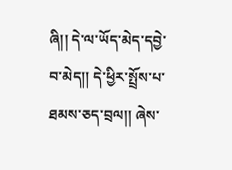ཞི།། དེ་ལ་ཡོད་མེད་དབྱེ་བ་མེད།། དེ་ཕྱིར་སྤྲོས་པ་ཐམས་ཅད་བྲལ།། ཞེས་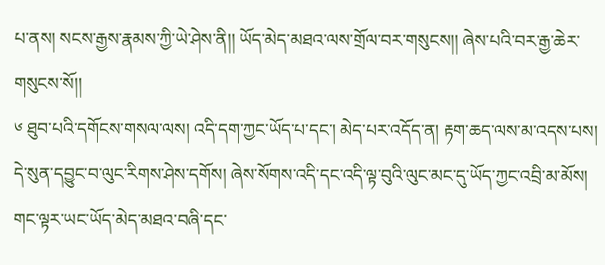པ་ནས། སངས་རྒྱས་རྣམས་ཀྱི་ཡེ་ཤེས་ནི།། ཡོད་མེད་མཐའ་ལས་གྲོལ་བར་གསུངས།། ཞེས་པའི་བར་རྒྱ་ཆེར་གསུངས་སོ།།
༦ ཐུབ་པའི་དགོངས་གསལ་ལས། འདི་དག་ཀྱང་ཡོད་པ་དང་། མེད་པར་འདོད་ན། རྟག་ཆད་ལས་མ་འདས་པས། དེ་སུན་དབྱུང་བ་ལུང་རིགས་ཤེས་དགོས། ཞེས་སོགས་འདི་དང་འདི་ལྟ་བུའི་ལུང་མང་དུ་ཡོད་ཀྱང་འབྲི་མ་མོས། གང་ལྟར་ཡང་ཡོད་མེད་མཐའ་བཞི་དང་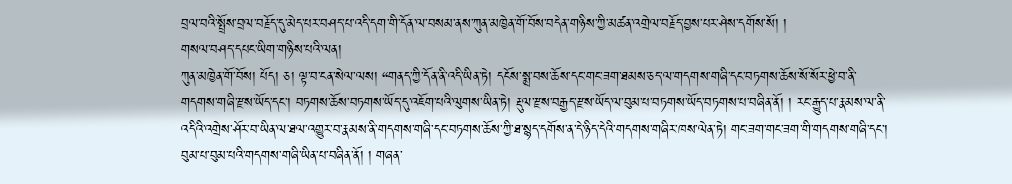བྲལ་བའི་སྤྲོས་བྲལ་བརྗོད་དུ་མེད་པར་བཤད་པ་འདི་དག་གི་དོན་ལ་བསམ་ནས་ཀུན་མཁྱེན་གོ་བོས་བདེན་གཉིས་ཀྱི་མཚན་འགྲེལ་བརྗོད་བྱས་པར་ཤེས་དགོས་སོ། །
གསལ་བཤད་དཔང་ཡིག་གཉིས་པའི་ལན།
ཀུན་མཁྱེན་གོ་བོས། པོད། ཅ། ལྟ་བ་ངན་སེལ་ལས། “གནད་ཀྱི་དོན་ནི་འདི་ཡིན་ཏེ། དངོས་སྨྲ་བས་ཆོས་དང་གང་ཟག་ཐམས་ཅད་ལ་གདགས་གཞི་དང་བཏགས་ཆོས་སོ་སོར་ཕྱེ་བ་ནི་གདགས་གཞི་རྫས་ཡོད་དང་། བཏགས་ཆོས་བཏགས་ཡོད་དུ་འཇོག་པའི་ལུགས་ཡིན་ཏེ། རྡུལ་རྫས་བརྒྱད་རྫས་ཡོད་ལ་བུམ་པ་བཏགས་ཡོད་བཏགས་པ་བཞིན་ནོ། ། རང་རྒྱུད་པ་རྣམས་ལ་ནི་འདིའི་འགྲེས་ཤོར་བ་ཡིན་ལ་ཐལ་འགྱུར་བ་རྣམས་ནི་གདགས་གཞི་དང་བཏགས་ཆོས་ཀྱི་ཐ་སྙད་དགོས་ན་དེ་ཉིད་དེའི་གདགས་གཞིར་ཁས་ལེན་ཏེ། གང་ཟག་གང་ཟག་གི་གདགས་གཞི་དང་། བུམ་པ་བུམ་པའི་གདགས་གཞི་ཡིན་པ་བཞིན་ནོ། ། གཞན་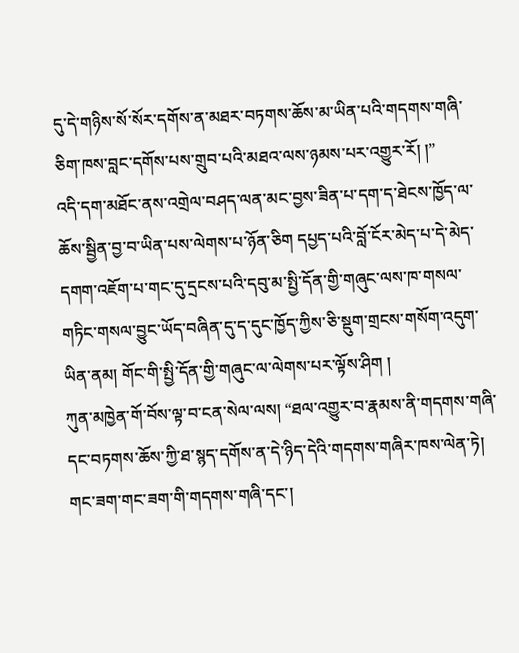དུ་དེ་གཉིས་སོ་སོར་དགོས་ན་མཐར་བཏགས་ཆོས་མ་ཡིན་པའི་གདགས་གཞི་ཅིག་ཁས་བླང་དགོས་པས་གྲུབ་པའི་མཐའ་ལས་ཉམས་པར་འགྱུར་རོ། །”
འདི་དག་མཐོང་ནས་འགྲེལ་བཤད་ལན་མང་བྱས་ཟིན་པ་དག་ད་ཐེངས་ཁྱོད་ལ་ཆོས་སྦྱིན་བྱ་བ་ཡིན་པས་ལེགས་པ་ཉོན་ཅིག དཔྱད་པའི་བློ་ངོར་མེད་པ་དེ་མེད་དགག་འཇོག་པ་གང་དུ་དྲངས་པའི་དབུ་མ་སྤྱི་དོན་གྱི་གཞུང་ལས་ཁ་གསལ་གཏིང་གསལ་བྱུང་ཡོད་བཞིན་དུ་ད་དུང་ཁྱོད་ཀྱིས་ཅི་སྡུག་གྲངས་གསོག་འདུག་ཡིན་ནམ། གོང་གི་སྤྱི་དོན་གྱི་གཞུང་ལ་ལེགས་པར་ལྟོས་ཤིག །
ཀུན་མཁྱེན་གོ་བོས་ལྟ་བ་ངན་སེལ་ལས། “ཐལ་འགྱུར་བ་རྣམས་ནི་གདགས་གཞི་དང་བཏགས་ཆོས་ཀྱི་ཐ་སྙད་དགོས་ན་དེ་ཉིད་དེའི་གདགས་གཞིར་ཁས་ལེན་ཏེ། གང་ཟག་གང་ཟག་གི་གདགས་གཞི་དང་།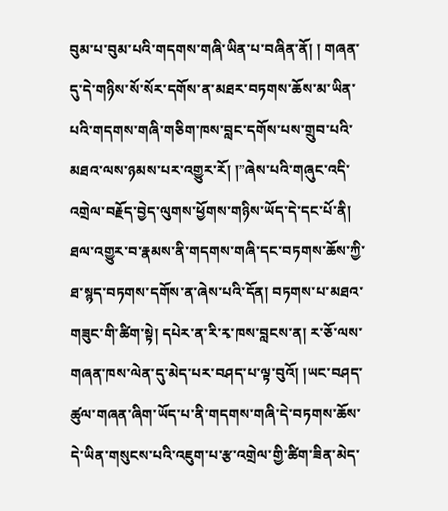བུམ་པ་བུམ་པའི་གདགས་གཞི་ཡིན་པ་བཞིན་ནོ། ། གཞན་དུ་དེ་གཉིས་སོ་སོར་དགོས་ན་མཐར་བཏགས་ཆོས་མ་ཡིན་པའི་གདགས་གཞི་གཅིག་ཁས་བླང་དགོས་པས་གྲུབ་པའི་མཐའ་ལས་ཉམས་པར་འགྱུར་རོ། །”ཞེས་པའི་གཞུང་འདི་འགྲེལ་བརྗོད་བྱེད་ལུགས་ཕྱོགས་གཉིས་ཡོད་དེ་དང་པོ་ནི། ཐལ་འགྱུར་བ་རྣམས་ནི་གདགས་གཞི་དང་བཏགས་ཆོས་ཀྱི་ཐ་སྙད་བཏགས་དགོས་ན་ཞེས་པའི་དོན། བཏགས་པ་མཐའ་གཟུང་གི་ཚིག་སྟེ། དཔེར་ན་རི་རྭ་ཁས་བླངས་ན། ར་ཅོ་ལས་གཞན་ཁས་ལེན་དུ་མེད་པར་བཤད་པ་ལྟ་བུའོ། །ཡང་བཤད་ཚུལ་གཞན་ཞིག་ཡོད་པ་ནི་གདགས་གཞི་དེ་བཏགས་ཆོས་དེ་ཡིན་གསུངས་པའི་འཇུག་པ་རྩ་འགྲེལ་གྱི་ཚིག་ཟིན་མེད་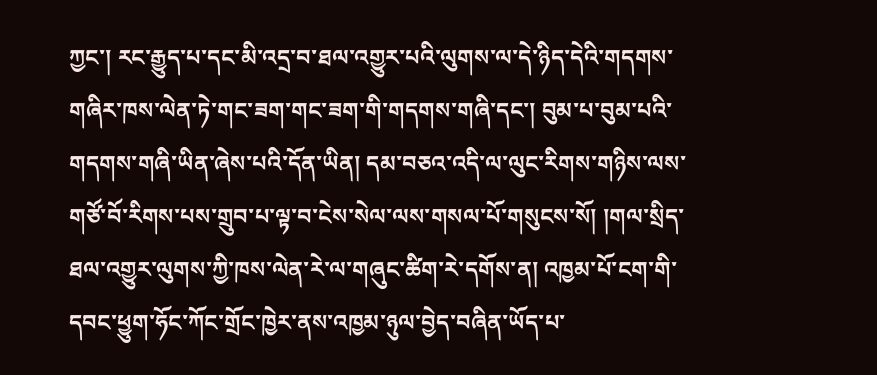ཀྱང་། རང་རྒྱུད་པ་དང་མི་འདྲ་བ་ཐལ་འགྱུར་པའི་ལུགས་ལ་དེ་ཉིད་དེའི་གདགས་གཞིར་ཁས་ལེན་ཏེ་གང་ཟག་གང་ཟག་གི་གདགས་གཞི་དང་། བུམ་པ་བུམ་པའི་གདགས་གཞི་ཡིན་ཞེས་པའི་དོན་ཡིན། དམ་བཅའ་འདི་ལ་ལུང་རིགས་གཉིས་ལས་གཙོ་བོ་རིགས་པས་གྲུབ་པ་ལྟ་བ་ངེས་སེལ་ལས་གསལ་པོ་གསུངས་སོ། །གལ་སྲིད་ཐལ་འགྱུར་ལུགས་ཀྱི་ཁས་ལེན་རེ་ལ་གཞུང་ཚིག་རེ་དགོས་ན། འཁྱམ་པོ་ངག་གི་དབང་ཕྱུག་ཧོང་ཀོང་གྲོང་ཁྱེར་ནས་འཁྱམ་ཉུལ་བྱེད་བཞིན་ཡོད་པ་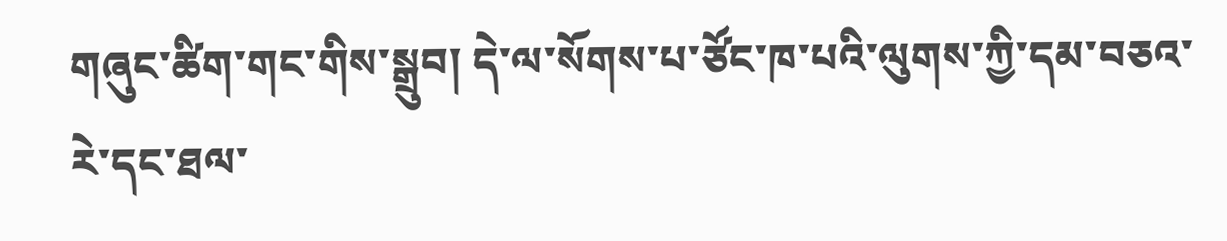གཞུང་ཚིག་གང་གིས་སྒྲུབ། དེ་ལ་སོགས་པ་ཙོང་ཁ་པའི་ལུགས་ཀྱི་དམ་བཅའ་རེ་དང་ཐལ་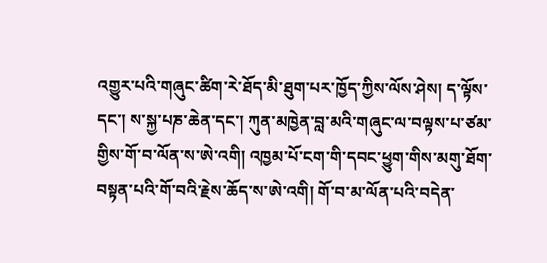འགྱུར་པའི་གཞུང་ཚིག་རེ་ཐོད་མི་ཐུག་པར་ཁྱོད་ཀྱིས་ལོས་ཤེས། ད་ལྟོས་དང་། ས་སྐྱ་པཎ་ཆེན་དང་། ཀུན་མཁྱེན་བླ་མའི་གཞུང་ལ་བལྟས་པ་ཙམ་གྱིས་གོ་བ་ལོན་ས་ཨེ་འགི། འཁྱམ་པོ་ངག་གི་དབང་ཕྱུག་གིས་མགུ་ཐོག་བསྟན་པའི་གོ་བའི་རྗེས་ཆོད་ས་ཨེ་འགི། གོ་བ་མ་ལོན་པའི་བདེན་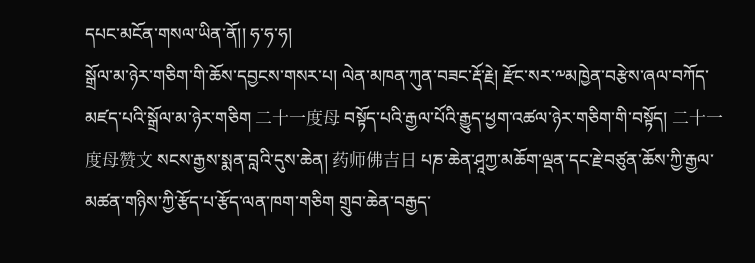དཔང་མངོན་གསལ་ཡིན་ནོ།། ཧ་ཧ་ཧ།
སྒྲོལ་མ་ཉེར་གཅིག་གི་ཆོས་དབྱངས་གསར་པ། ལེན་མཁན་ཀུན་བཟང་རྡོ་རྗེ། རྫོང་སར་༸མཁྱེན་བརྩེས་ཞལ་བཀོད་མཛད་པའི་སྒྲོལ་མ་ཉེར་གཅིག 二十一度母 བསྟོད་པའི་རྒྱལ་པོའི་རྒྱུད་ཕྱག་འཚལ་ཉེར་གཅིག་གི་བསྟོད། 二十一度母赞文 སངས་རྒྱས་སྨན་བླའི་དུས་ཆེན། 药师佛吉日 པཎ་ཆེན་ཤཱཀྱ་མཆོག་ལྡན་དང་རྗེ་བཙུན་ཆོས་ཀྱི་རྒྱལ་མཚན་གཉིས་ཀྱི་རྩོད་པ་རྩོད་ལན་ཁག་གཅིག གྲུབ་ཆེན་བརྒྱད་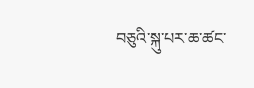བཅུའི་སྐུ་པར་ཆ་ཚང་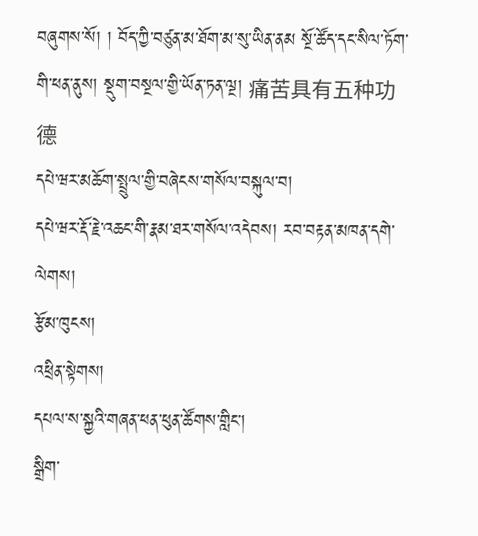བཞུགས་སོ། ། བོད་ཀྱི་བཙུན་མ་ཐོག་མ་སུ་ཡིན་ནམ སྔོ་ཚོད་དང་སིལ་ཏོག་གི་ཕན་ནུས། སྡུག་བསྔལ་གྱི་ཡོན་ཏན་ལྔ། 痛苦具有五种功德
དཔེ་ཝར་མཆོག་སྤྲུལ་གྱི་བཞེངས་གསོལ་བསྐུལ་བ།
དཔེ་ཝར་རྡོ་རྗེ་འཆང་གི་རྣམ་ཐར་གསོལ་འདེབས། རབ་བརྟན་མཁན་དགེ་ལེགས།
རྩོམ་ཁུངས།
འཕྲིན་སྟེགས།
དཔལ་ས་སྐྱའི་གཞན་ཕན་ཕུན་ཚོགས་གླིང་།
སྒྲིག་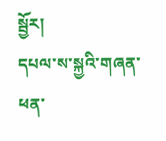སྦྱོར།
དཔལ་ས་སྐྱའི་གཞན་ཕན་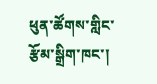ཕུན་ཚོགས་གླིང་རྩོམ་སྒྲིག་ཁང་།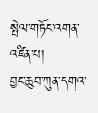སྤེལ་གཏོང་འགན་འཛིན་པ།
བྱང་ཆུབ་ཀུན་དགའ་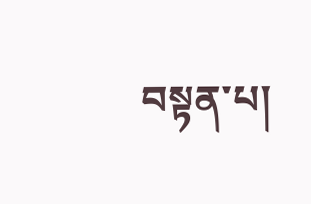བསྟན་པ།